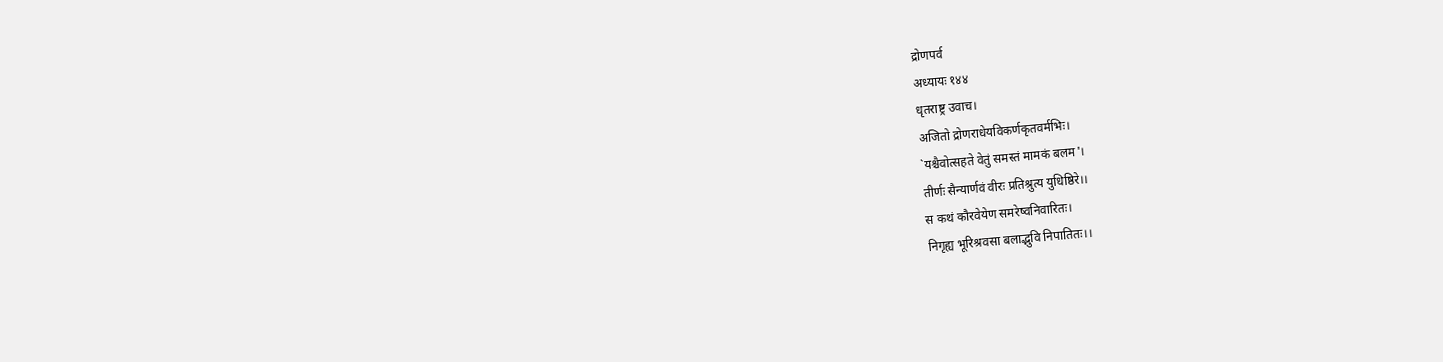द्रोणपर्व
अध्यायः १४४
धृतराष्ट्र उवाच।
अजितो द्रोणराधेयविकर्णकृतवर्मभिः।
`यश्चैवोत्सहते वेतुं समस्तं मामकं बलम'।
तीर्णः सैन्यार्णवं वीरः प्रतिश्रुत्य युधिष्ठिरे।।
स कथं कौरवेयेण समरेष्वनिवारितः।
निगृह्य भूरिश्रवसा बलाद्भुवि निपातितः।।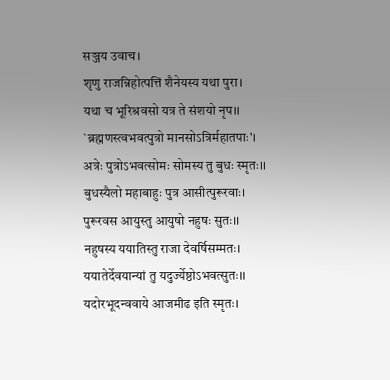सञ्जय उवाच।
शृणु राजन्निहोत्पत्तिं शैनेयस्य यथा पुरा।
यथा च भूरिश्रवसो यत्र ते संशयो नृप।।
`ब्रह्मणस्त्वभवत्पुत्रो मानसोऽत्रिर्महातपाः'।
अत्रेः पुत्रोऽभवत्सोमः सोमस्य तु बुधः स्मृतः।।
बुधस्यैलो महाबाहुः पुत्र आसीत्पुरूरवाः।
पुरूरवस आयुस्तु आयुषो नहुषः सुतः।।
नहुषस्य ययातिस्तु राजा देवर्षिसम्मतः।
ययातेर्देवयान्यां तु यदुर्ज्येष्ठोऽभवत्सुतः।।
यदोरभूदन्ववाये आजमीढ इति स्मृतः।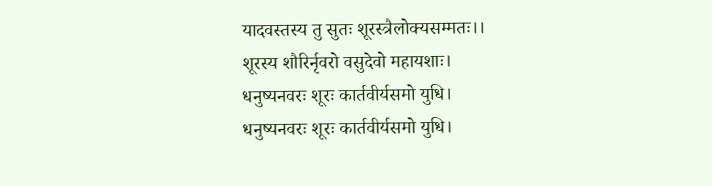यादवस्तस्य तु सुतः शूरस्त्रैलोक्यसम्मतः।।
शूरस्य शौरिर्नृवरो वसुदेवो महायशाः।
धनुष्यनवरः शूरः कार्तवीर्यसमो युधि।
धनुष्यनवरः शूरः कार्तवीर्यसमो युधि।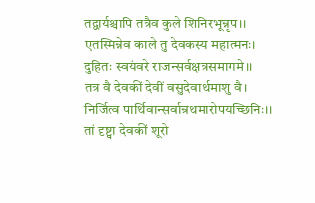तद्वार्यश्चापि तत्रैव कुले शिनिरभून्नृप।।
एतस्मिन्नेव काले तु देवकस्य महात्मनः।
दुहितः स्वयंवरे राजन्सर्वक्षत्रसमागमे।।
तत्र वै देवकीं देवीं वसुदेवार्थमाशु वै।
निर्जित्व पार्थिवान्सर्वान्रथमारोपयच्छिनिः।।
तां दृष्ट्वा देवकीं शूरो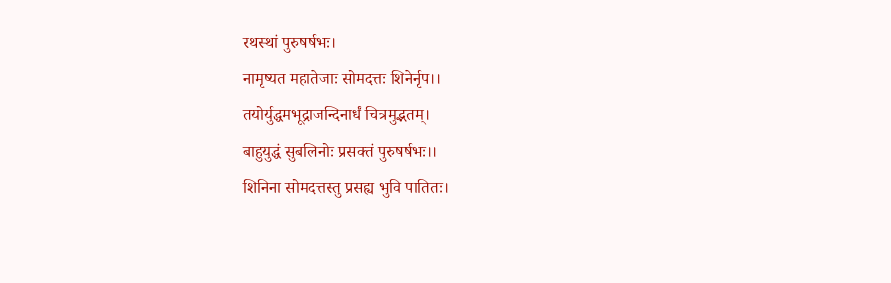रथस्थां पुरुषर्षभः।
नामृष्यत महातेजाः सोमदत्तः शिनेर्नृप।।
तयोर्युद्धमभूद्राजन्दिनार्धं चित्रमुद्भतम्।
बाहुयुद्धं सुबलिनोः प्रसक्तं पुरुषर्षभः।।
शिनिना सोमदत्तस्तु प्रसह्य भुवि पातितः।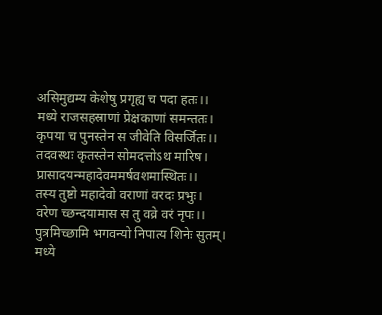असिमुद्यम्य केशेषु प्रगृह्य च पदा हतः।।
मध्ये राजसहस्राणां प्रेक्षकाणां समन्ततः।
कृपया च पुनस्तेन स जीवेति विसर्जितः।।
तदवस्थः कृतस्तेन सोमदत्तोऽथ मारिष।
प्रासादयन्महादेवममर्षवशमास्थितः।।
तस्य तुष्टो महादेवो वराणां वरदः प्रभुः।
वरेण च्छन्दयामास स तु वव्रे वरं नृपः।।
पुत्रमिच्छामि भगवन्यो निपात्य शिनेः सुतम्।
मध्ये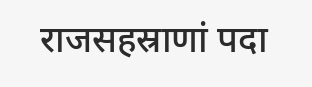राजसहस्राणां पदा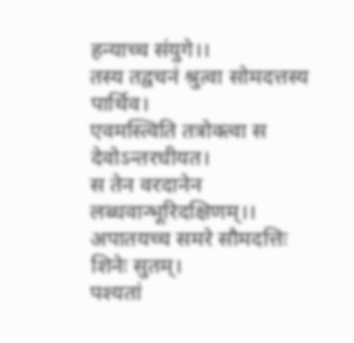हन्याच्च संयुगे।।
तस्य तद्वचनं श्रुत्वा सोमदत्तस्य पार्थिव।
एवमस्त्विति तत्रोक्त्वा स देवोऽन्तरधीयत।
स तेन वरदानेन लब्धवान्भूरिदक्षिणम्।।
अपातयच्च समरे सौमदत्तिः शिनेः सुतम्।
पश्यतां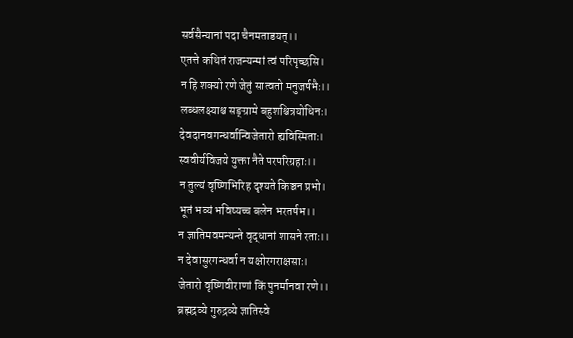सर्वसैन्यानां पदा चैनमताडयत्।।
एतत्ते कथितं राजन्यन्मां त्वं परिपृच्छसि।
न हि शक्यो रणे जेतुं सात्वतो मनुजर्षभैः।।
लब्धलक्ष्याश्च सङ्ग्रामे बहुशश्चित्रयोधिनः।
देवदानवगन्धर्वान्विजेतारो ह्यविस्मिताः।
स्ववीर्यविजये युक्ता नैते परपरिग्रहाः।।
न तुल्यं वृष्णिभिरिह दृश्यते किञ्चन प्रभो।
भूतं भव्यं भविष्यच्च बलेन भरतर्षभ।।
न ज्ञातिमवमन्यन्ते वृद्धानां शासने रताः।।
न देवासुरगन्धर्वा न यक्षोरगराक्षसाः।
जेतारो वृष्णिवीराणां किं पुनर्मानवा रणे।।
ब्रह्मद्रव्ये गुरुद्रव्ये ज्ञातिस्वे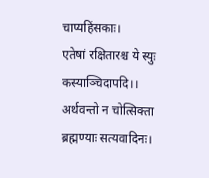चाप्यहिंसकाः।
एतेषां रक्षितारश्च ये स्युः कस्याञ्चिदापदि।।
अर्थवन्तो न चोत्सिक्ता ब्रह्मण्याः सत्यवादिनः।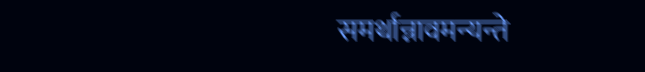समर्थान्नावमन्यन्ते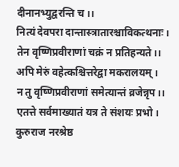दीनानभ्युद्वरन्ति च।।
नित्यं देवपरा दान्तास्त्रातारश्चाविकत्थनाः।
तेन वृष्णिप्रवीराणां चक्रं न प्रतिहन्यते।।
अपि मेरुं वहेत्कश्चित्तरेद्वा मकरालयम्।
न तु वृष्णिप्रवीराणां समेत्यान्तं व्रजेन्नृप।।
एतत्ते सर्वमाख्यातं यत्र ते संशयः प्रभो।
कुरुराज नरश्रेष्ठ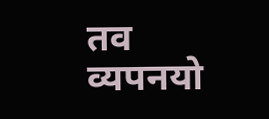तव व्यपनयो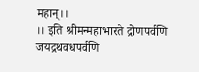महान्।।
।। इति श्रीमन्महाभारते द्रोणपर्वणि जयद्रथवधपर्वणि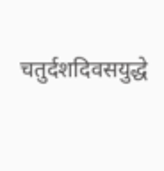चतुर्दशदिवसयुद्धे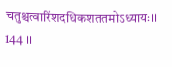चतुश्चत्वारिंशदधिकशततमोऽध्यायः।। 144 ।।